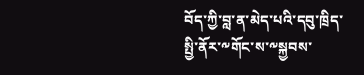བོད་ཀྱི་བླ་ན་མེད་པའི་དབུ་ཁྲིད་སྤྱི་ནོར་༸གོང་ས་༸སྐྱབས་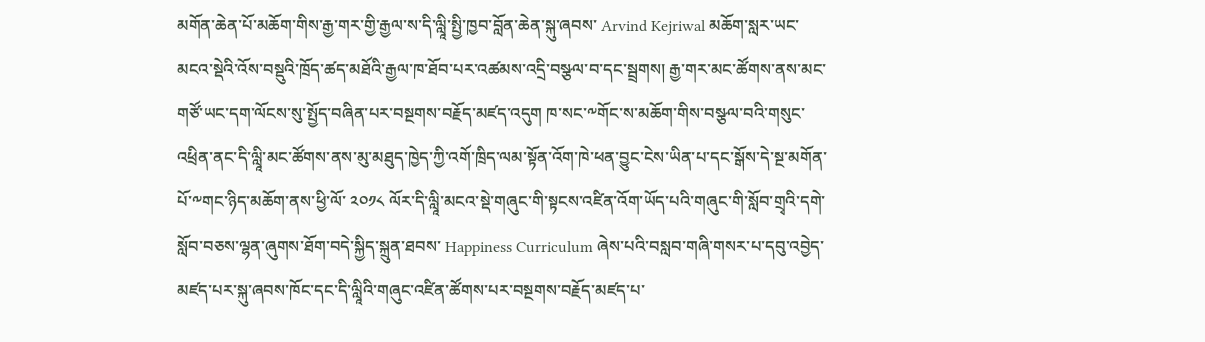མགོན་ཆེན་པོ་མཆོག་གིས་རྒྱ་གར་གྱི་རྒྱལ་ས་དི་ལླཱི་སྤྱི་ཁྱབ་བློན་ཆེན་སྐུ་ཞབས་ Arvind Kejriwal མཆོག་སླར་ཡང་མངའ་སྡེའི་འོས་བསྡུའི་ཁྲོད་ཚད་མཐོའི་རྒྱལ་ཁ་ཐོབ་པར་འཚམས་འདྲི་བསྩལ་བ་དང་སྦྲགས། རྒྱ་གར་མང་ཚོགས་ནས་མང་གཙོ་ཡང་དག་ལོངས་སུ་སྤྱོད་བཞིན་པར་བསྔགས་བརྗོད་མཛད་འདུག ཁ་སང་༸གོང་ས་མཆོག་གིས་བསྩལ་བའི་གསུང་འཕྲིན་ནང་དི་ལླཱི་མང་ཚོགས་ནས་མུ་མཐུད་ཁྱེད་ཀྱི་འགོ་ཁྲིད་ལམ་སྟོན་འོག་ཁེ་ཕན་བྱུང་ངེས་ཡིན་པ་དང་སྒོས་དེ་སྔ་མགོན་པོ་༸གང་ཉིད་མཆོག་ནས་ཕྱི་ལོ་ ༢༠༡༨ ལོར་དི་ལླཱི་མངའ་སྡེ་གཞུང་གི་སྟངས་འཛིན་འོག་ཡོད་པའི་གཞུང་གི་སློབ་གྲྭའི་དགེ་སློབ་བཅས་ལྷན་ཞུགས་ཐོག་བདེ་སྐྱིད་སྐྲུན་ཐབས་ Happiness Curriculum ཞེས་པའི་བསླབ་གཞི་གསར་པ་དབུ་འབྱེད་མཛད་པར་སྐུ་ཞབས་ཁོང་དང་དི་ལླཱིའི་གཞུང་འཛིན་ཚོགས་པར་བསྔགས་བརྗོད་མཛད་པ་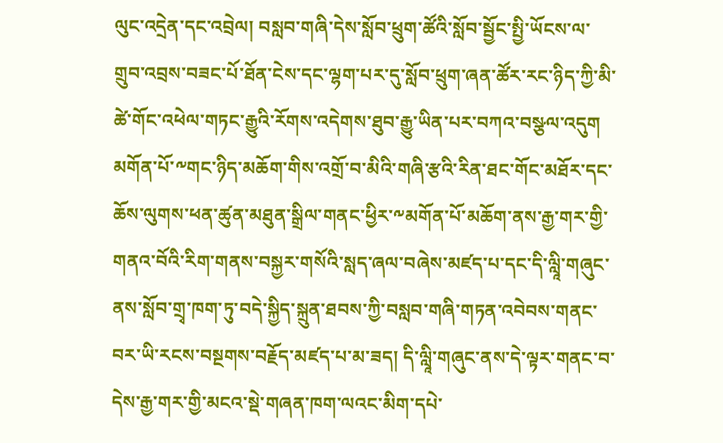ལུང་འདྲེན་དང་འབྲེལ། བསླབ་གཞི་དེས་སློབ་ཕྲུག་ཚོའི་སློབ་སྦྱོང་སྤྱི་ཡོངས་ལ་གྲུབ་འབྲས་བཟང་པོ་ཐོན་ངེས་དང་ལྷག་པར་དུ་སློབ་ཕྲུག་ཞན་ཚོར་རང་ཉིད་ཀྱི་མི་ཚེ་གོང་འཕེལ་གཏང་རྒྱུའི་རོགས་འདེགས་ཐུབ་རྒྱུ་ཡིན་པར་བཀའ་བསྩལ་འདུག མགོན་པོ་༸གང་ཉིད་མཆོག་གིས་འགྲོ་བ་མིའི་གཞི་རྩའི་རིན་ཐང་གོང་མཐོར་དང་ཆོས་ལུགས་ཕན་ཚུན་མཐུན་སྒྲིལ་གནང་ཕྱིར་༸མགོན་པོ་མཆོག་ནས་རྒྱ་གར་གྱི་གནའ་བོའི་རིག་གནས་བསྐྱར་གསོའི་སླད་ཞལ་བཞེས་མཛད་པ་དང་དི་ལླཱི་གཞུང་ནས་སློབ་གྲྭ་ཁག་ཏུ་བདེ་སྐྱིད་སྐྲུན་ཐབས་ཀྱི་བསླབ་གཞི་གཏན་འབེབས་གནང་བར་ཡི་རངས་བསྔགས་བརྗོད་མཛད་པ་མ་ཟད། དི་ལླཱི་གཞུང་ནས་དེ་ལྟར་གནང་བ་དེས་རྒྱ་གར་གྱི་མངའ་སྡེ་གཞན་ཁག་ལའང་མིག་དཔེ་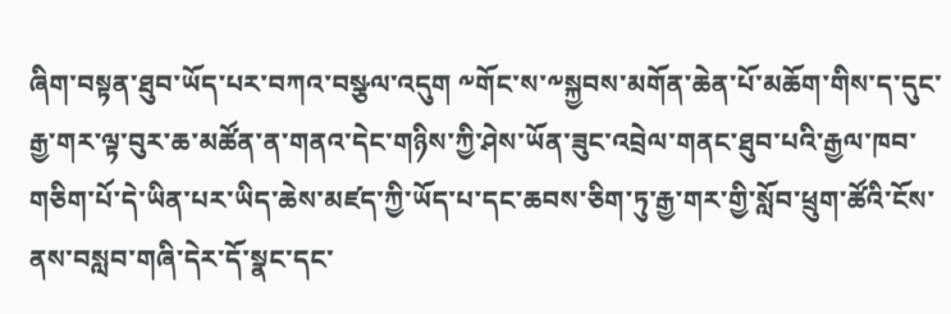ཞིག་བསྟན་ཐུབ་ཡོད་པར་བཀའ་བསྩལ་འདུག ༸གོང་ས་༸སྐྱབས་མགོན་ཆེན་པོ་མཆོག་གིས་ད་དུང་རྒྱ་གར་ལྟ་བུར་ཆ་མཚོན་ན་གནའ་དེང་གཉིས་ཀྱི་ཤེས་ཡོན་ཟུང་འབྲེལ་གནང་ཐུབ་པའི་རྒྱལ་ཁབ་གཅིག་པོ་དེ་ཡིན་པར་ཡིད་ཆེས་མཛད་ཀྱི་ཡོད་པ་དང་ཆབས་ཅིག་ཏུ་རྒྱ་གར་གྱི་སློབ་ཕྲུག་ཚོའི་ངོས་ནས་བསླབ་གཞི་དེར་དོ་སྣང་དང་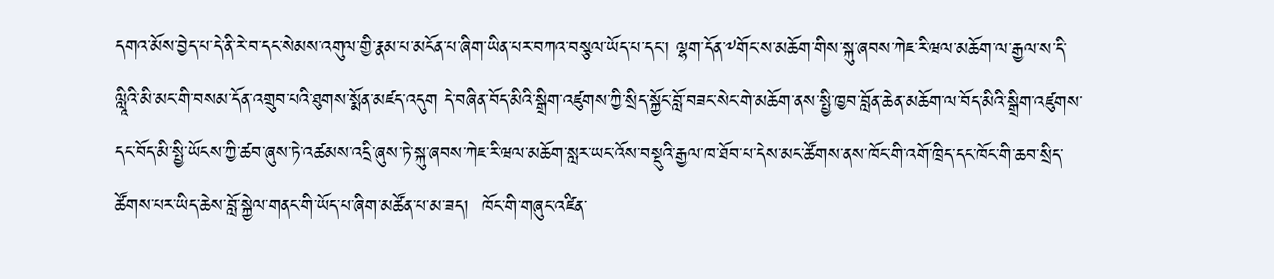དགའ་མོས་བྱེད་པ་དེ་ནི་རེ་བ་དང་སེམས་འགུལ་གྱི་རྣམ་པ་མངོན་པ་ཞིག་ཡིན་པར་བཀའ་བསྩལ་ཡོད་པ་དང་། ལྷག་དོན་༸གོང་ས་མཆོག་གིས་སྐུ་ཞབས་ཀེཇ་རི་ཝལ་མཆོག་ལ་རྒྱལ་ས་དི་ལླཱིའི་མི་མང་གི་བསམ་དོན་འགྲུབ་པའི་ཐུགས་སྨོན་མཛད་འདུག དེ་བཞིན་བོད་མིའི་སྒྲིག་འཛུགས་ཀྱི་སྲིད་སྐྱོང་བློ་བཟང་སེང་གེ་མཆོག་ནས་སྤྱི་ཁྱབ་བློན་ཆེན་མཆོག་ལ་བོད་མིའི་སྒྲིག་འཛུགས་དང་བོད་མི་སྤྱི་ཡོངས་ཀྱི་ཚབ་ཞུས་ཏེ་འཚམས་འདྲི་ཞུས་ཏེ་སྐུ་ཞབས་ཀེཇ་རི་ཝལ་མཆོག་སླར་ཡང་འོས་བསྡུའི་རྒྱལ་ཁ་ཐོབ་པ་དེས་མང་ཚོགས་ནས་ཁོང་གི་འགོ་ཁྲིད་དང་ཁོང་གི་ཆབ་སྲིད་ཚོགས་པར་ཡིད་ཆེས་བློ་སྐྱེལ་གནང་གི་ཡོད་པ་ཞིག་མཚོན་པ་མ་ཟད།  ཁོང་གི་གཞུང་འཛིན་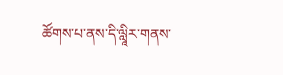ཚོགས་པ་ནས་དི་ལླཱིར་གནས་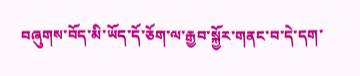བཞུགས་བོད་མི་ཡོད་དོ་ཅོག་ལ་རྒྱབ་སྐྱོར་གནང་བ་དེ་དག་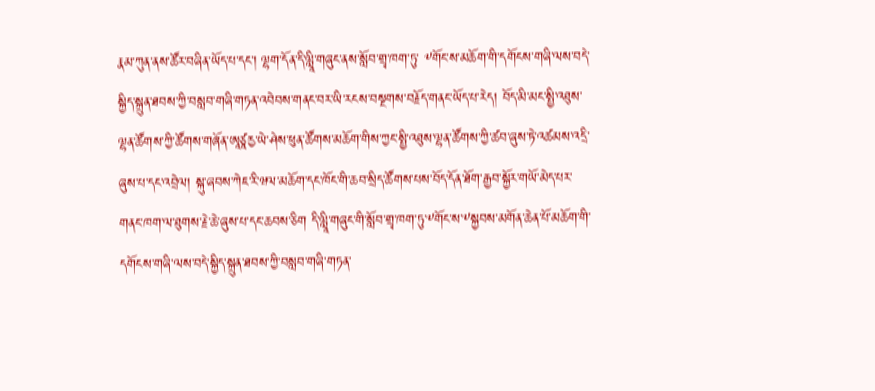རྣམ་ཀུན་ནས་ཚོར་བཞིན་ཡོད་པ་དང་། ལྷག་དོན་དི་ལླཱི་གཞུང་ནས་སློབ་གྲྭ་ཁག་ཏུ་ ༸གོང་ས་མཆོག་གི་དགོངས་གཞི་ལས་བདེ་སྐྱིད་སྐྲུན་ཐབས་ཀྱི་བསླབ་གཞི་གཏན་འབེབས་གནང་བར་ཡི་རངས་བསྔགས་བརྗོད་གནང་ཡོད་པ་རེད། བོད་མི་མང་སྤྱི་འཐུས་ལྷན་ཚོགས་ཀྱི་ཚོགས་གཞོན་ཨཱཙཱརྱ་ཡེ་ཤེས་ཕུན་ཚོགས་མཆོག་གིས་ཀྱང་སྤྱི་འཐུས་ལྷན་ཚོགས་ཀྱི་ཚབ་ཞུས་ཏེ་འཚམས་འདྲི་ཞུས་པ་དང་འབྲེལ། སྐུ་ཞབས་ཀེཇ་རི་ཝལ་མཆོག་དང་ཁོང་གི་ཆབ་སྲིད་ཚོགས་པས་བོད་དོན་ཐོག་རྒྱབ་སྐྱོར་གཡོ་མེད་པར་གནང་ཁག་ལ་ཐུགས་རྗེ་ཆེ་ཞུས་པ་དང་ཆབས་ཅིག དི་ལླཱི་གཞུང་གི་སློབ་གྲྭ་ཁག་ཏུ་༸གོང་ས་༸སྐྱབས་མགོན་ཆེན་པོ་མཆོག་གི་དགོངས་གཞི་ལས་བདེ་སྐྱིད་སྐྲུན་ཐབས་ཀྱི་བསླབ་གཞི་གཏན་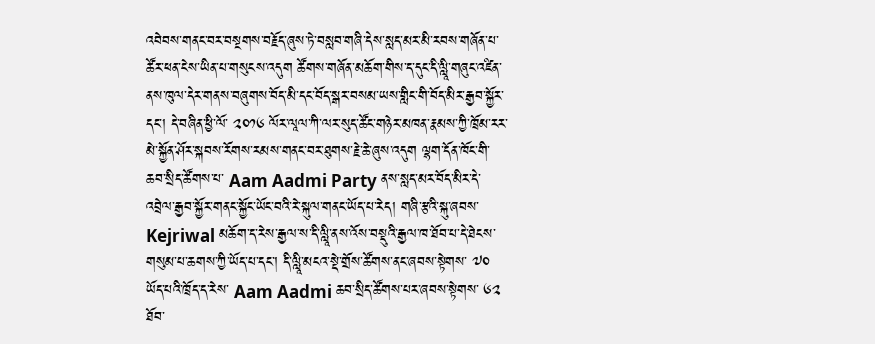འབེབས་གནང་བར་བསྔགས་བརྗོད་ཞུས་ཏེ་བསླབ་གཞི་དེས་སླད་མར་མི་རབས་གཞོན་པ་ཚོར་ཕན་ངེས་ཡིན་པ་གསུངས་འདུག ཚོགས་གཞོན་མཆོག་གིས་ད་དུང་དི་ལླཱི་གཞུང་འཛིན་ནས་ཁུལ་དེར་གནས་བཞུགས་བོད་མི་དང་བོད་སྒར་བསམ་ཡས་གླིང་གི་བོད་མིར་རྒྱབ་སྐྱོར་དང་། དེ་བཞིན་ཕྱི་ལོ་ ༢༠༡༦ ལོར་ལཱལ་ཀི་ལར་སུད་ཚོང་གཉེར་མཁན་རྣམས་ཀྱི་ཁྲོམ་རར་མེ་སྐྱོན་ཤོར་སྐབས་རོགས་རམས་གནང་བར་ཐུགས་རྗེ་ཆེ་ཞུས་འདུག ལྷག་དོན་ཁོང་གི་ཆབ་སྲིད་ཚོགས་པ་ Aam Aadmi Party ནས་སླད་མར་བོད་མིར་དེ་འབྲེལ་རྒྱབ་སྐྱོར་གནང་སྐྱོང་ཡོང་བའི་རེ་སྐུལ་གནང་ཡོད་པ་རེད། གཞི་རྩའི་སྐུ་ཞབས་ Kejriwal མཆོག་ད་རེས་རྒྱལ་ས་དི་ལླཱི་ནས་འོས་བསྡུའི་རྒྱལ་ཁ་ཐོབ་པ་དེ་ཐེངས་གསུམ་པ་ཆགས་ཀྱི་ཡོད་པ་དང་། དི་ལླཱི་མངའ་སྡེ་གྲོས་ཚོགས་ནང་ཞབས་སྟེགས་ ༧༠ ཡོད་པའི་ཁྲོད་ད་རེས་ Aam Aadmi ཆབ་སྲིད་ཚོགས་པར་ཞབས་སྟེགས་ ༦༢ ཐོབ་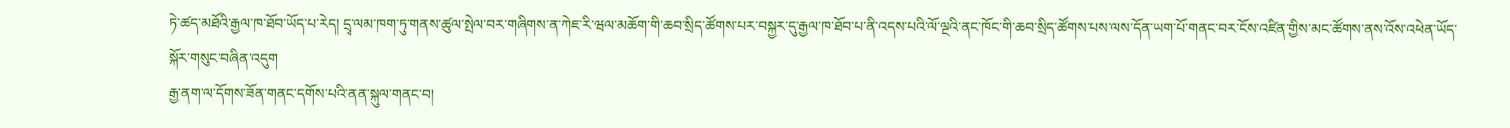ཏེ་ཚད་མཐོའི་རྒྱལ་ཁ་ཐོབ་ཡོད་པ་རེད། དྲྭ་ལམ་ཁག་ཏུ་གནས་ཚུལ་སྤེལ་བར་གཞིགས་ན་ཀེཇ་རི་ཝལ་མཆོག་གི་ཆབ་སྲིད་ཚོགས་པར་བསྐྱར་དུ་རྒྱལ་ཁ་ཐོབ་པ་ནི་འདས་པའི་ལོ་ལྔའི་ནང་ཁོང་གི་ཆབ་སྲིད་ཚོགས་པས་ལས་དོན་ཡག་པོ་གནང་བར་ངོས་འཛིན་གྱིས་མང་ཚོགས་ནས་འོས་འཕེན་ཡོད་སྐོར་གསུང་བཞིན་འདུག
རྒྱ་ནག་ལ་དོགས་ཟོན་གནང་དགོས་པའི་ནན་སྐུལ་གནང་བ།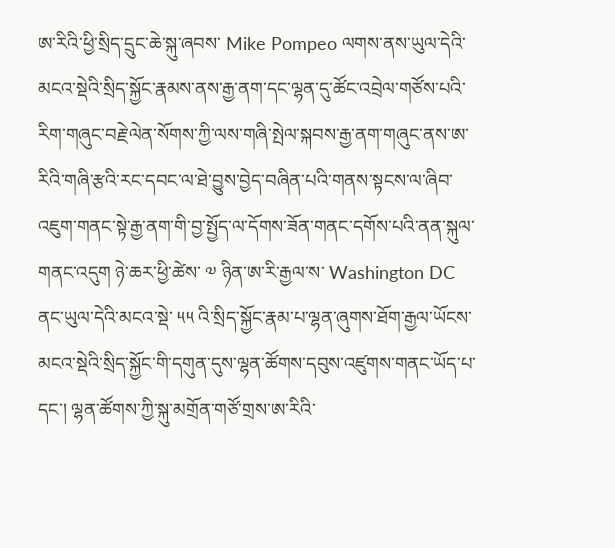ཨ་རིའི་ཕྱི་སྲིད་དྲུང་ཆེ་སྐུ་ཞབས་ Mike Pompeo ལགས་ནས་ཡུལ་དེའི་མངའ་སྡེའི་སྲིད་སྐྱོང་རྣམས་ནས་རྒྱ་ནག་དང་ལྷན་དུ་ཚོང་འབྲེལ་གཙོས་པའི་རིག་གཞུང་བརྗེ་ལེན་སོགས་ཀྱི་ལས་གཞི་སྤེལ་སྐབས་རྒྱ་ནག་གཞུང་ནས་ཨ་རིའི་གཞི་རྩའི་རང་དབང་ལ་ཐེ་བྱུས་བྱེད་བཞིན་པའི་གནས་སྟངས་ལ་ཞིབ་འཇུག་གནང་སྟེ་རྒྱ་ནག་གི་བྱ་སྤྱོད་ལ་དོགས་ཟོན་གནང་དགོས་པའི་ནན་སྐུལ་གནང་འདུག ཉེ་ཆར་ཕྱི་ཚེས་ ༧ ཉིན་ཨ་རི་རྒྱལ་ས་ Washington DC ནང་ཡུལ་དེའི་མངའ་སྡེ་ ༥༥ འི་སྲིད་སྐྱོང་རྣམ་པ་ལྷན་ཞུགས་ཐོག་རྒྱལ་ཡོངས་མངའ་སྡེའི་སྲིད་སྐྱོང་གི་དགུན་དུས་ལྷན་ཚོགས་དབུས་འཛུགས་གནང་ཡོད་པ་དང་། ལྷན་ཚོགས་ཀྱི་སྐུ་མགྲོན་གཙོ་གྲས་ཨ་རིའི་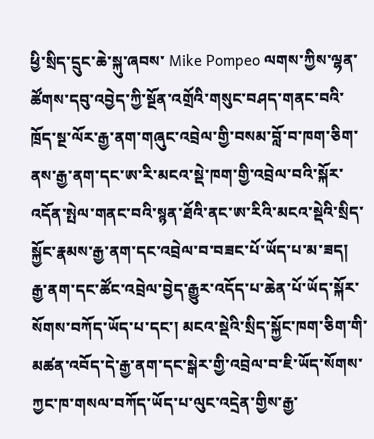ཕྱི་སྲིད་དྲུང་ཆེ་སྐུ་ཞབས་ Mike Pompeo ལགས་ཀྱིས་ལྷན་ཚོགས་དབུ་འབྱེད་ཀྱི་སྔོན་འགྲོའི་གསུང་བཤད་གནང་བའི་ཁྲོད་སྔ་ལོར་རྒྱ་ནག་གཞུང་འབྲེལ་གྱི་བསམ་བློ་བ་ཁག་ཅིག་ནས་རྒྱ་ནག་དང་ཨ་རི་མངའ་སྡེ་ཁག་གྱི་འབྲེལ་བའི་སྐོར་འདོན་སྤེལ་གནང་བའི་སྙན་ཐོའི་ནང་ཨ་རིའི་མངའ་སྡེའི་སྲིད་སྐྱོང་རྣམས་རྒྱ་ནག་དང་འབྲེལ་བ་བཟང་པོ་ཡོད་པ་མ་ཟད། རྒྱ་ནག་དང་ཚོང་འབྲེལ་བྱེད་རྒྱུར་འདོད་པ་ཆེན་པོ་ཡོད་སྐོར་སོགས་བཀོད་ཡོད་པ་དང་། མངའ་སྡེའི་སྲིད་སྐྱོང་ཁག་ཅིག་གི་མཚན་འབོད་དེ་རྒྱ་ནག་དང་སྒེར་གྱི་འབྲེལ་བ་ཇི་ཡོད་སོགས་ཀྱང་ཁ་གསལ་བཀོད་ཡོད་པ་ལུང་འདྲེན་གྱིས་རྒྱ་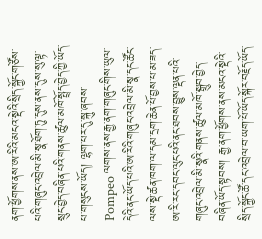ནག་ཕྱོགས་ནས་ཨ་རིའི་མངའ་སྡེའི་སྲིད་སྐྱོང་གཙོས་པའི་གཞུང་འབྲེལ་མི་སྣ་ཐོག་ཏུ་དུས་ནས་དུས་སུ་ལྟ་སྲུང་བྱེད་བཞིན་པའི་གནས་ཚུལ་མཁོ་སྤྲོད་བྱེད་ཀྱི་ཡོད་པ་གསུངས་ཡོད། ལྷག་པར་དུ་སྐུ་ཞབས་ Pompeo ལགས་ནས་རྒྱ་ནག་གཞུང་གིས་ཡུལ་དེའི་ནང་ཡོད་པའི་ཨ་རིའི་གཞུང་འབྲེལ་མི་སྣ་དང་ཚོང་ལས་སྡེ་ཚན་ཁག་ལ་དམ་དྲག་ཆེན་པོ་བྱས་པ་མ་ཟད་ཨ་རི་རང་དབང་ལུང་པའི་ནང་ཐབས་བྱུས་ལྡན་པའི་གཞུང་འབྲེལ་མི་སྣའི་གནས་ཚུལ་མཁོ་སྒྲུབ་བྱེད་བཞིན་ཡོད་སྟབས། རྒྱ་ནག་ཕྱོགས་ནས་མངའ་སྡེའི་སྲིད་སྐྱོང་ཚོ་དང་འབྲེལ་བ་ཡག་པོ་ཡོད་སྐོར་བརྗོད་ཡོད་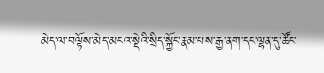མེད་ལ་བལྟོས་མེད་མངའ་སྡེའི་སྲིད་སྐྱོང་རྣམ་པས་རྒྱ་ནག་དང་ལྷན་དུ་ཚོང་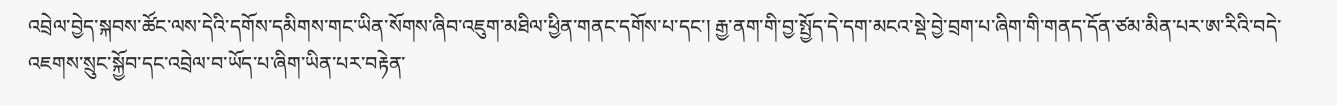འབྲེལ་བྱེད་སྐབས་ཚོང་ལས་དེའི་དགོས་དམིགས་གང་ཡིན་སོགས་ཞིབ་འཇུག་མཐིལ་ཕྱིན་གནང་དགོས་པ་དང་། རྒྱ་ནག་གི་བྱ་སྤྱོད་དེ་དག་མངའ་སྡེ་བྱེ་བྲག་པ་ཞིག་གི་གནད་དོན་ཙམ་མིན་པར་ཨ་རིའི་བདེ་འཇགས་སྲུང་སྐྱོབ་དང་འབྲེལ་བ་ཡོད་པ་ཞིག་ཡིན་པར་བརྟེན་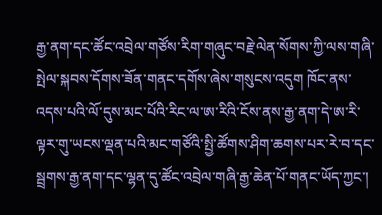རྒྱ་ནག་དང་ཚོང་འབྲེལ་གཙོས་རིག་གཞུང་བརྗེ་ལེན་སོགས་ཀྱི་ལས་གཞི་སྤེལ་སྐབས་དོགས་ཟོན་གནང་དགོས་ཞེས་གསུངས་འདུག ཁོང་ནས་འདས་པའི་ལོ་དུས་མང་པོའི་རིང་ལ་ཨ་རིའི་ངོས་ནས་རྒྱ་ནག་དེ་ཨ་རི་ལྟར་གུ་ཡངས་ལྡན་པའི་མང་གཙོའི་སྤྱི་ཚོགས་ཤིག་ཆགས་པར་རེ་བ་དང་སྦྲགས་རྒྱ་ནག་དང་ལྷན་དུ་ཚོང་འབྲེལ་གཞི་རྒྱ་ཆེན་པོ་གནང་ཡོད་ཀྱང་།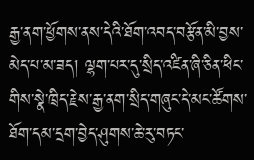རྒྱ་ནག་ཕྱོགས་ནས་དེའི་ཐོག་འབད་བརྩོན་མི་བྱས་མེད་པ་མ་ཟད། ལྷག་པར་དུ་སྲིད་འཛིན་ཞི་ཅིན་ཕིང་གིས་སྣེ་ཁྲིད་རྗེས་རྒྱ་ནག་སྲིད་གཞུང་དེ་མང་ཚོགས་ཐོག་དམ་དྲག་བྱེད་ཤུགས་ཆེ་རུ་བཏང་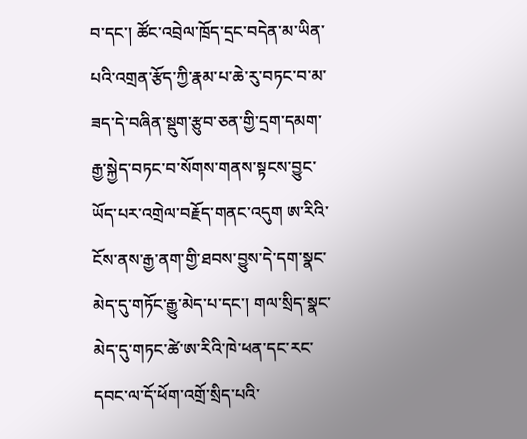བ་དང་། ཚོང་འབྲེལ་ཁྲོད་དྲང་བདེན་མ་ཡིན་པའི་འགྲན་རྩོད་ཀྱི་རྣམ་པ་ཆེ་རུ་བཏང་བ་མ་ཟད་དེ་བཞིན་སྡུག་རྩུབ་ཅན་གྱི་དྲག་དམག་རྒྱ་སྐྱེད་བཏང་བ་སོགས་གནས་སྟངས་བྱུང་ཡོད་པར་འགྲེལ་བརྗོད་གནང་འདུག ཨ་རིའི་ངོས་ནས་རྒྱ་ནག་གྱི་ཐབས་བྱུས་དེ་དག་སྣང་མེད་དུ་གཏོང་རྒྱུ་མེད་པ་དང་། གལ་སྲིད་སྣང་མེད་དུ་གཏང་ཚེ་ཨ་རིའི་ཁེ་ཕན་དང་རང་དབང་ལ་དོ་ཕོག་འགྲོ་སྲིད་པའི་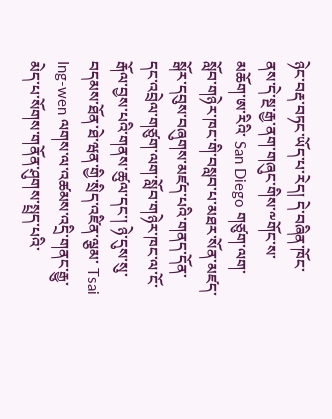ཉེང་བརྡ་བཏང་ཡོད་པ་རེད། དེ་བཞིན་ཁོང་ནས་དེ་སྔ་རྒྱ་ནག་གཞུང་གིས་༸གོང་ས་མཆོག་ཨ་རིའི་ San Diego གཙུག་ལག་སློབ་གཉེར་ཁང་གི་བསླབ་པ་མཐར་སོན་མཛད་སྒོར་དབུས་བཞུགས་མཛད་པའི་གནད་དོན་དང་འབྲེལ་གཙུག་ལག་སློབ་གཉེར་ཁང་ལ་ངོ་རྒོལ་བྱས་པའི་གནས་ཚུལ་དང་། ཉེ་དུས་སུ་བདམས་ཐོན་ཐེ་ཝན་གྱི་སྲིད་འཛིན་ལྕམ་ Tsai Ing-wen ལགས་ལ་འཚམས་འདྲི་གནང་རྒྱུ་མེད་པ་སོགས་གནོན་ཤུགས་སྤྲད་པའི་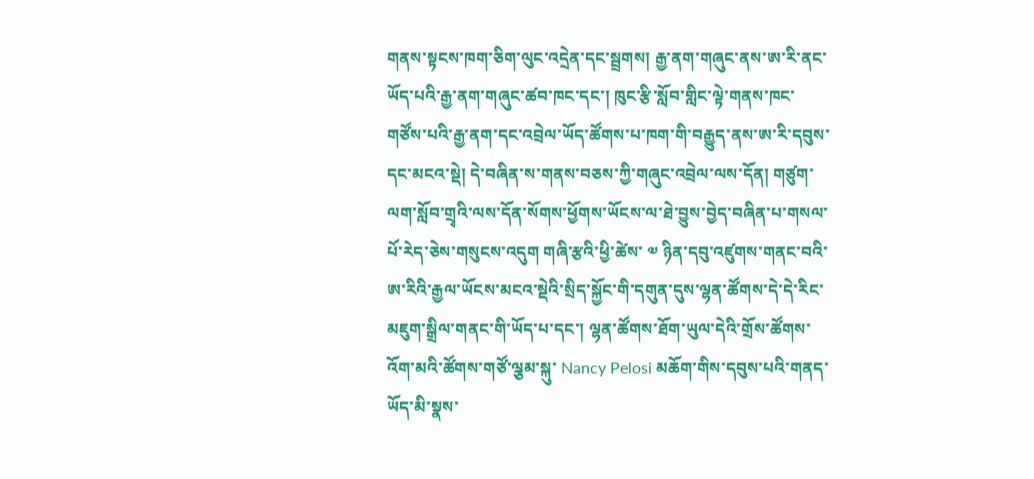གནས་སྟངས་ཁག་ཅིག་ལུང་འདྲེན་དང་སྦྲགས། རྒྱ་ནག་གཞུང་ནས་ཨ་རི་ནང་ཡོད་པའི་རྒྱ་ནག་གཞུང་ཚབ་ཁང་དང་། ཁུང་རྩི་སློབ་གླིང་ལྟེ་གནས་ཁང་གཙོས་པའི་རྒྱ་ནག་དང་འབྲེལ་ཡོད་ཚོགས་པ་ཁག་གི་བརྒྱུད་ནས་ཨ་རི་དབུས་དང་མངའ་སྡེ། དེ་བཞིན་ས་གནས་བཅས་ཀྱི་གཞུང་འབྲེལ་ལས་དོན། གཙུག་ལག་སློབ་གྲྭའི་ལས་དོན་སོགས་ཕྱོགས་ཡོངས་ལ་ཐེ་བྱུས་བྱེད་བཞིན་པ་གསལ་པོ་རེད་ཅེས་གསུངས་འདུག གཞི་རྩའི་ཕྱི་ཚེས་ ༧ ཉིན་དབུ་འཛུགས་གནང་བའི་ཨ་རིའི་རྒྱལ་ཡོངས་མངའ་སྡེའི་སྲིད་སྐྱོང་གི་དགུན་དུས་ལྷན་ཚོགས་དེ་དེ་རིང་མཇུག་སྒྲིལ་གནང་གི་ཡོད་པ་དང་། ལྷན་ཚོགས་ཐོག་ཡུལ་དེའི་གྲོས་ཚོགས་འོག་མའི་ཚོགས་གཙོ་ལྕམ་སྐུ་ Nancy Pelosi མཆོག་གིས་དབུས་པའི་གནད་ཡོད་མི་སྣས་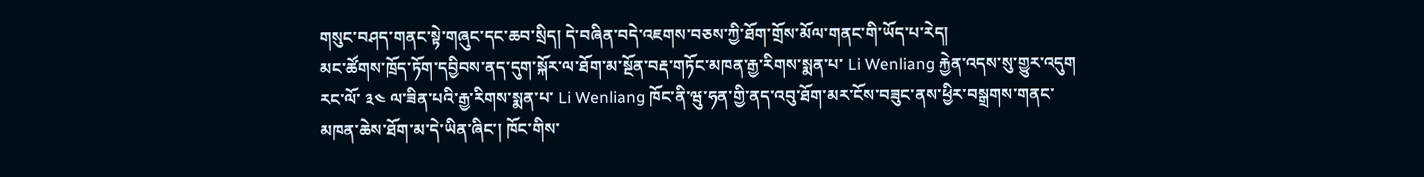གསུང་བཤད་གནང་སྟེ་གཞུང་དང་ཆབ་སྲིད། དེ་བཞིན་བདེ་འཇགས་བཅས་ཀྱི་ཐོག་གྲོས་མོལ་གནང་གི་ཡོད་པ་རེད།
མང་ཚོགས་ཁྲོད་ཏོག་དབྱིབས་ནད་དུག་སྐོར་ལ་ཐོག་མ་སྔོན་བརྡ་གཏོང་མཁན་རྒྱ་རིགས་སྨན་པ་ Li Wenliang རྐྱེན་འདས་སུ་གྱུར་འདུག
རང་ལོ་ ༣༤ ལ་ཟིན་པའི་རྒྱ་རིགས་སྨན་པ་ Li Wenliang ཁོང་ནི་ཝུ་ཧན་གྱི་ནད་འབུ་ཐོག་མར་ངོས་བཟུང་ནས་ཕྱིར་བསྒྲགས་གནང་མཁན་ཆེས་ཐོག་མ་དེ་ཡིན་ཞིང་། ཁོང་གིས་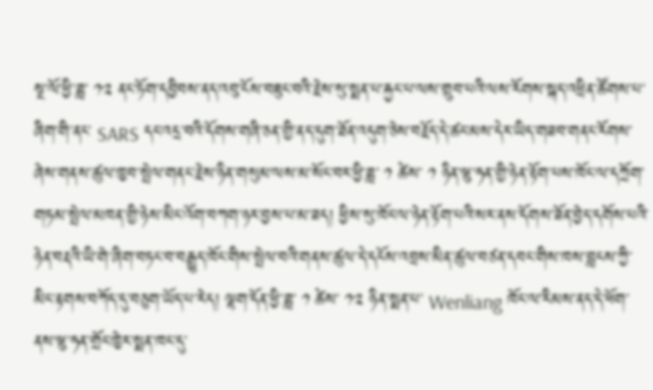སྔ་ལོ་ཕྱི་ཟླ་ ༡༢ ནང་ཏོག་དབྱིབས་ནད་འབུ་ངོས་བཟུང་བའི་རྗེས་སུ་སྨན་པ་རྐྱང་པ་ལས་གྲུབ་པའི་ལས་རོགས་སྐད་འཕྲིན་ཚོགས་པ་ཞིག་གི་ནང་ SARS དང་འདྲ་བའི་དོགས་གཞི་ཅན་གྱི་ནད་དུག་ཐོན་འདུག་ཅེས་བརྗོད་དེ་ཚང་མས་དེར་ཡིད་གཟབ་གནང་རོགས་ཞེས་གནས་ཚུལ་ཁྱབ་སྤེལ་གནང་རྗེས་ཉིན་གསུམ་ལས་མ་སོང་བར་ཕྱི་ཟླ་ ༡ ཚེས་ ༡ ཉིན་ཝུ་ཧན་གྱི་ཉེན་རྟོག་པས་ཁོང་ལ་དཀྲོག་གཏམ་སྤེལ་མཁན་གྱི་ཉེས་མིང་འོག་བཀག་ཉར་བྱས་པ་མ་ཟད། ཕྱིས་སུ་ཁོང་ལ་ཉེན་རྟོག་པའི་སར་ནས་དོགས་ཟོན་བྱེད་དགོས་པའི་ཉེན་བརྡའི་ཡི་གེ་ཞིག་བཏང་བ་བརྒྱུད་ཁོང་གིས་སྤེལ་བའི་གནས་ཚུལ་དེ་དངོས་འབྲས་མིན་ཚུལ་བཙན་དབང་གིས་ཁས་བླངས་ཀྱི་མིང་རྟགས་བཀོད་དུ་བཅུག་ཡོད་པ་རེད། ལྷག་དོན་ཕྱི་ཟླ་ ༡ ཚེས་ ༡༢ ཉིན་སྨན་པ་ Wenliang ཁོང་ལ་རིམས་ནད་དེ་ཕོག་ནས་ཝུ་ཧན་གྲོང་ཁྱེར་སྨན་ཁང་དུ་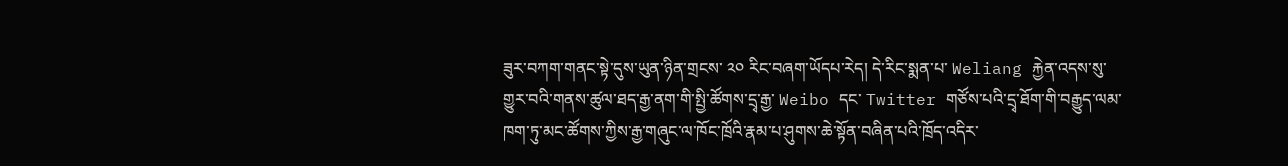ཟུར་བཀག་གནང་སྟེ་དུས་ཡུན་ཉིན་གྲངས་ ༢༠ རིང་བཞག་ཡོདཔ་རེད། དེ་རིང་སྨན་པ་ Weliang རྐྱེན་འདས་སུ་གྱུར་བའི་གནས་ཚུལ་ཐད་རྒྱ་ནག་གི་སྤྱི་ཚོགས་དྲྭ་རྒྱ་ Weibo དང་ Twitter གཙོས་པའི་དྲྭ་ཐོག་གི་བརྒྱུད་ལམ་ཁག་ཏུ་མང་ཚོགས་ཀྱིས་རྒྱ་གཞུང་ལ་ཁོང་ཁྲོའི་རྣམ་པ་ཤུགས་ཆེ་སྟོན་བཞིན་པའི་ཁྲོད་འདིར་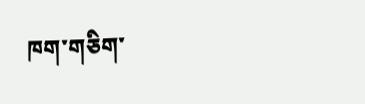ཁག་གཅིག་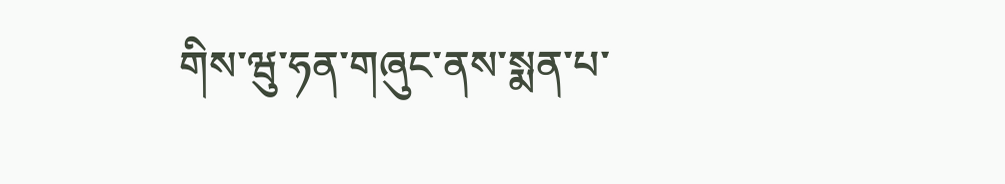གིས་ཝུ་ཧན་གཞུང་ནས་སྨན་པ་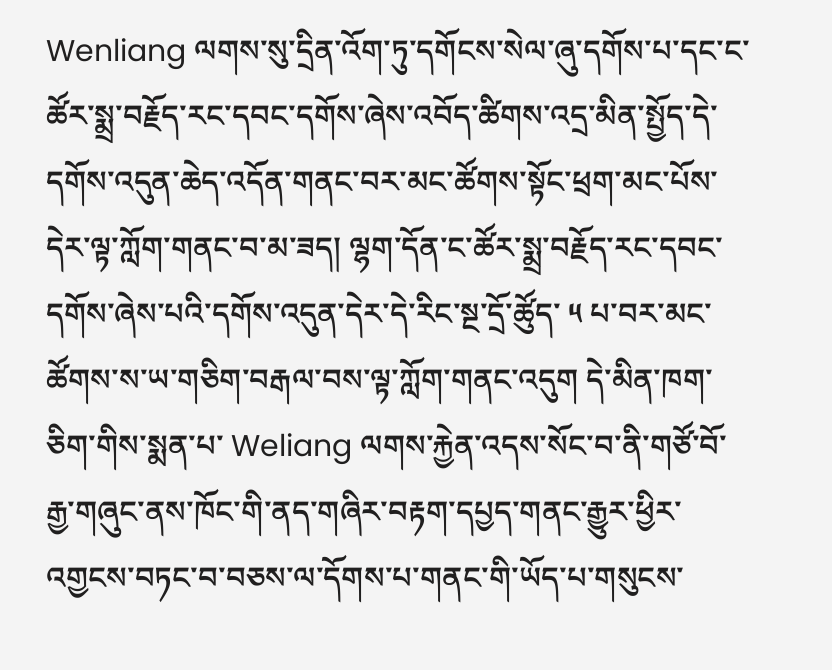Wenliang ལགས་སུ་དྲིན་འོག་ཏུ་དགོངས་སེལ་ཞུ་དགོས་པ་དང་ང་ཚོར་སྨྲ་བརྗོད་རང་དབང་དགོས་ཞེས་འབོད་ཚིགས་འདྲ་མིན་སྤྱོད་དེ་དགོས་འདུན་ཆེད་འདོན་གནང་བར་མང་ཚོགས་སྟོང་ཕྲག་མང་པོས་དེར་ལྟ་ཀློག་གནང་བ་མ་ཟད། ལྷག་དོན་ང་ཚོར་སྨྲ་བརྗོད་རང་དབང་དགོས་ཞེས་པའི་དགོས་འདུན་དེར་དེ་རིང་སྔ་དྲོ་ཚོུད་ ༥ པ་བར་མང་ཚོགས་ས་ཡ་གཅིག་བརྒལ་བས་ལྟ་ཀློག་གནང་འདུག དེ་མིན་ཁག་ཅིག་གིས་སྨན་པ་ Weliang ལགས་རྐྱེན་འདས་སོང་བ་ནི་གཙོ་བོ་རྒྱ་གཞུང་ནས་ཁོང་གི་ནད་གཞིར་བརྟག་དཔྱད་གནང་རྒྱུར་ཕྱིར་འགྱངས་བཏང་བ་བཅས་ལ་དོགས་པ་གནང་གི་ཡོད་པ་གསུངས་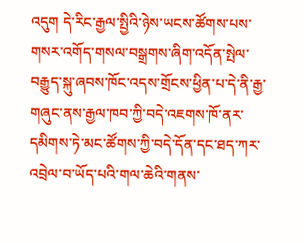འདུག དེ་རིང་རྒྱལ་སྤྱིའི་ཉེས་ཡངས་ཚོགས་པས་གསར་འགོད་གསལ་བསྒྲགས་ཞིག་འདོན་སྤེལ་བརྒྱུད་སྐུ་ཞབས་ཁོང་འདས་གྲོངས་ཕྱིན་པ་དེ་ནི་རྒྱ་གཞུང་ནས་རྒྱལ་ཁབ་ཀྱི་བདེ་འཇགས་ཁོ་ནར་དམིགས་ཏེ་མང་ཚོགས་ཀྱི་བདེ་དོན་དང་ཐད་ཀར་འབྲེལ་བ་ཡོད་པའི་གལ་ཆེའི་གནས་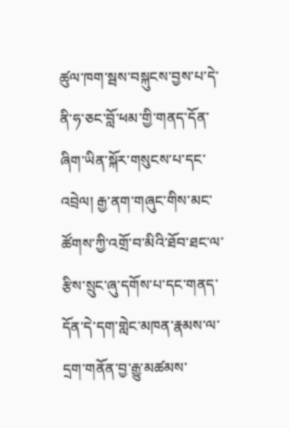ཚུལ་ཁག་སྦས་བསྐུངས་བྱས་པ་དེ་ནི་ཧ་ཅང་བློ་ཕམ་གྱི་གནད་དོན་ཞིག་ཡིན་སྐོར་གསུངས་པ་དང་འབྲེལ། རྒྱ་ནག་གཞུང་གིས་མང་ཚོགས་ཀྱི་འགྲོ་བ་མིའི་ཐོབ་ཐང་ལ་རྩིས་སྲུང་ཞུ་དགོས་པ་དང་གནད་དོན་དེ་དག་གླེང་མཁན་རྣམས་ལ་དྲག་གནོན་བྱ་རྒྱུ་མཚམས་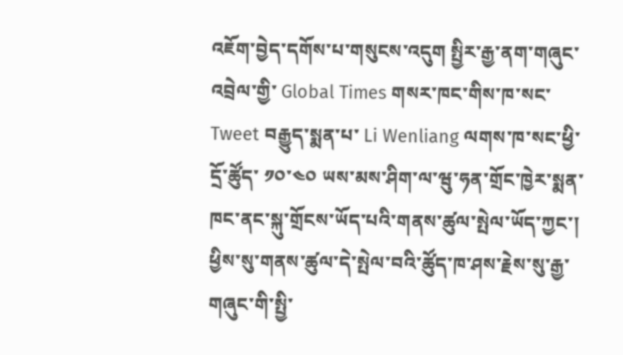འཇོག་བྱེད་དགོས་པ་གསུངས་འདུག སྤྱིར་རྒྱ་ནག་གཞུང་འབྲེལ་གྱི་ Global Times གསར་ཁང་གིས་ཁ་སང་ Tweet བརྒྱུད་སྨན་པ་ Li Wenliang ལགས་ཁ་སང་ཕྱི་དྲོ་ཚོུད་ ༡༠་༤༠ ཡས་མས་ཤིག་ལ་ཝུ་ཧན་གྲོང་ཁྱེར་སྨན་ཁང་ནང་སྐུ་གྲོངས་ཡོད་པའི་གནས་ཚུལ་སྤེལ་ཡོད་ཀྱང་། ཕྱིས་སུ་གནས་ཚུལ་དེ་སྤེལ་བའི་ཚོུད་ཁ་ཤས་རྗེས་སུ་རྒྱ་གཞུང་གི་སྤྱི་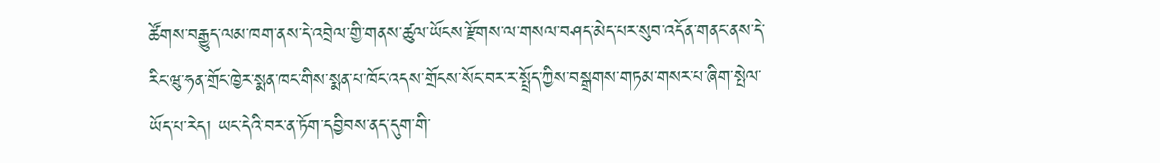ཚོགས་བརྒྱུད་ལམ་ཁག་ནས་དེ་འབྲེལ་གྱི་གནས་ཚུལ་ཡོངས་རྫོགས་ལ་གསལ་བཤད་མེད་པར་སུབ་འདོན་གནང་ནས་དེ་རིང་ཝུ་ཧན་གྲོང་ཁྱེར་སྨན་ཁང་གིས་སྨན་པ་ཁོང་འདས་གྲོངས་སོང་བར་ར་སྤྲོད་ཀྱིས་བསྒྲགས་གཏམ་གསར་པ་ཞིག་སྤེལ་ཡོད་པ་རེད། ཡང་དེའི་བར་ན་ཏོག་དབྱིབས་ནད་དུག་གི་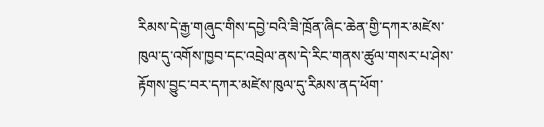རིམས་དེ་རྒྱ་གཞུང་གིས་དབྱེ་བའི་ཟི་ཁྲོན་ཞིང་ཆེན་གྱི་དཀར་མཛེས་ཁུལ་དུ་འགོས་ཁྱབ་དང་འབྲེལ་ནས་དེ་རིང་གནས་ཚུལ་གསར་པ་ཤེས་རྟོགས་བྱུང་བར་དཀར་མཛེས་ཁུལ་དུ་རིམས་ནད་ཕོག་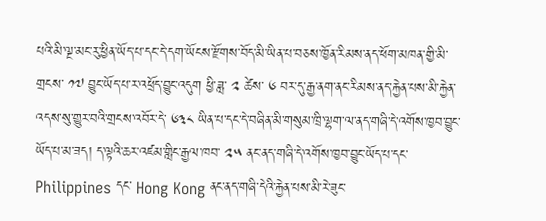པའི་མི་ལྔ་མང་རུ་ཕྱིན་ཡོད་པ་དང་དེ་དག་ཡོངས་རྫོགས་བོད་མི་ཡིན་པ་བཅས་ཁྱོན་རིམས་ནད་ཕོག་མཁན་གྱི་མི་གྲངས་ ༡༧ བྱུང་ཡོད་པ་ར་འཕྲོད་བྱུང་འདུག ཕྱི་ཟླ་ ༢ ཚེས་ ༦ བར་དུ་རྒྱ་ནག་ནང་རིམས་ནད་རྐྱེན་པས་མི་རྐྱེན་འདས་སུ་གྱུར་བའི་གྲངས་འབོར་དེ་ ༦༣༨ ཡིན་པ་དང་དེ་བཞིན་མི་གསུམ་ཁྲི་ལྷག་ལ་ནད་གཞི་དེ་འགོས་ཁྱབ་བྱུང་ཡོད་པ་མ་ཟད། ད་ལྟའི་ཆར་འཛམ་གླིང་རྒྱལ་ཁབ་ ༢༥ ནང་ནད་གཞི་དེ་འགོས་ཁྱབ་བྱུང་ཡོད་པ་དང་ Philippines དང་ Hong Kong ནང་ནད་གཞི་དེའི་རྐྱེན་པས་མི་རེ་ཟུང་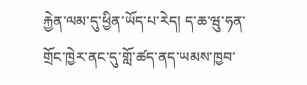རྐྱེན་ལམ་དུ་ཕྱིན་ཡོད་པ་རེད། ད་ཆ་ཝུ་ཧན་གྲོང་ཁྱེར་ནང་དུ་གློ་ཚད་ནད་ཡམས་ཁྱབ་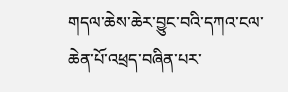གདལ་ཆེས་ཆེར་བྱུང་བའི་དཀའ་ངལ་ཆེན་པོ་འཕྲད་བཞིན་པར་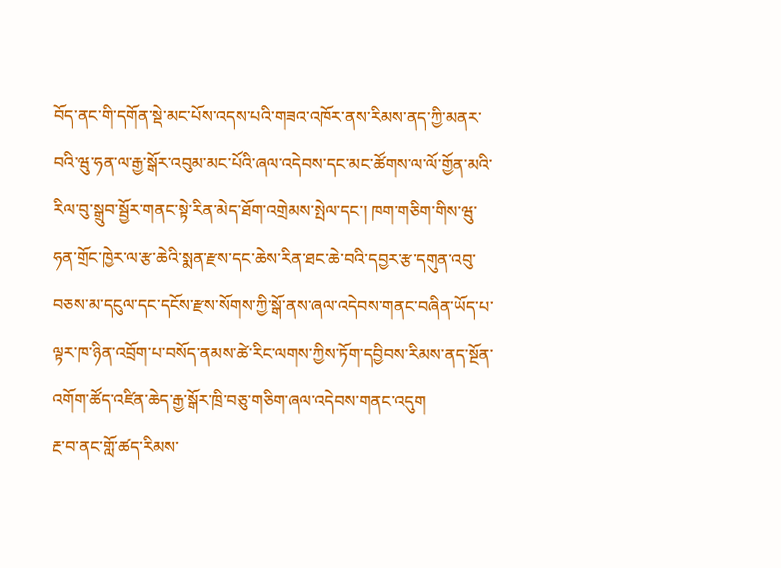བོད་ནང་གི་དགོན་སྡེ་མང་པོས་འདས་པའི་གཟའ་འཁོར་ནས་རིམས་ནད་ཀྱི་མནར་བའི་ཝུ་ཧན་ལ་རྒྱ་སྒོར་འབུམ་མང་པོའི་ཞལ་འདེབས་དང་མང་ཚོགས་ལ་ལོ་གྱོན་མའི་རིལ་བུ་སྒྲུབ་སྦྱོར་གནང་སྟེ་རིན་མེད་ཐོག་འགྲེམས་སྤེལ་དང་། ཁག་གཅིག་གིས་ཝུ་ཧན་གྲོང་ཁྱེར་ལ་རྩ་ཆེའི་སྨན་རྫས་དང་ཆེས་རིན་ཐང་ཆེ་བའི་དབྱར་རྩ་དགུན་འབུ་བཅས་མ་དངུལ་དང་དངོས་རྫས་སོགས་ཀྱི་སྒོ་ནས་ཞལ་འདེབས་གནང་བཞིན་ཡོད་པ་ལྟར་ཁ་ཉིན་འབྲོག་པ་བསོད་ནམས་ཚེ་རིང་ལགས་ཀྱིས་ཏོག་དབྱིབས་རིམས་ནད་སྔོན་འགོག་ཚོད་འཛིན་ཆེད་རྒྱ་སྒོར་ཁྲི་བཅུ་གཅིག་ཞལ་འདེབས་གནང་འདུག
རྔ་བ་ནང་གློ་ཚད་རིམས་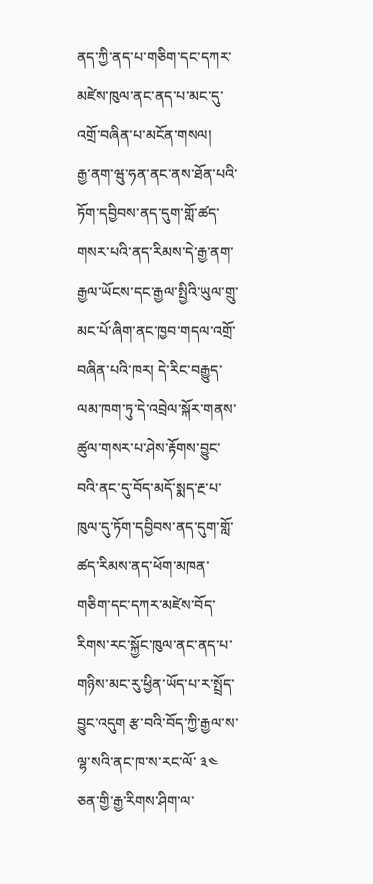ནད་ཀྱི་ནད་པ་གཅིག་དང་དཀར་མཛེས་ཁུལ་ནང་ནད་པ་མང་དུ་འགྲོ་བཞིན་པ་མངོན་གསལ།
རྒྱ་ནག་ཝུ་ཧན་ནང་ནས་ཐོན་པའི་ཏོག་དབྱིབས་ནད་དུག་གློ་ཚད་གསར་པའི་ནད་རིམས་དེ་རྒྱ་ནག་རྒྱལ་ཡོངས་དང་རྒྱལ་སྤྱིའི་ཡུལ་གྲུ་མང་པོ་ཞིག་ནང་ཁྱབ་གདལ་འགྲོ་བཞིན་པའི་ཁར། དེ་རིང་བརྒྱུད་ལམ་ཁག་ཏུ་དེ་འབྲེལ་སྐོར་གནས་ཚུལ་གསར་པ་ཤེས་རྟོགས་བྱུང་བའི་ནང་དུ་བོད་མདོ་སྨད་རྔ་པ་ཁུལ་དུ་ཏོག་དབྱིབས་ནད་དུག་གློ་ཚད་རིམས་ནད་ཕོག་མཁན་གཅིག་དང་དཀར་མཛེས་བོད་རིགས་རང་སྐྱོང་ཁུལ་ནང་ནད་པ་གཉིས་མང་རུ་ཕྱིན་ཡོད་པ་ར་སྤྲོད་བྱུང་འདུག རྩ་བའི་བོད་ཀྱི་རྒྱལ་ས་ལྷ་སའི་ནང་ཁ་ས་རང་ལོ་ ༣༤ ཅན་གྱི་རྒྱ་རིགས་ཤིག་ལ་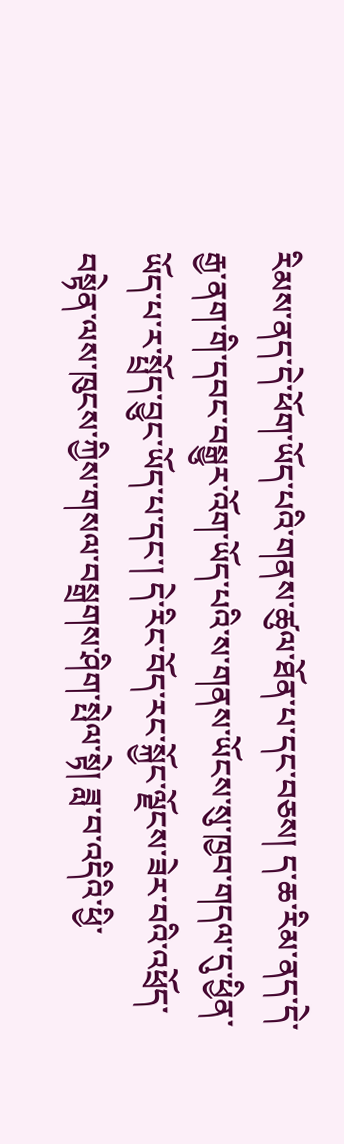རིམས་ནད་དེ་ཕོག་ཡོད་པའི་གནས་ཚུལ་ཐོན་པ་དང་བཅས། ད་ཆ་རིམ་ནད་དེ་རྒྱ་ནག་གི་དབང་བསྒྱུར་འོག་ཡོད་པའི་ས་གནས་ཡོངས་སུ་ཁྱབ་གདལ་དུ་ཕྱིན་ཡོད་པ་ར་སྤྲོད་བྱུང་ཡོད་པ་དང་། དེ་རིང་བོད་རང་སྐྱོང་ལྗོངས་ཟེར་བའི་འཕྲོད་བསྟེན་ལས་ཁུངས་ཀྱིས་གསལ་བསྒྲགས་ཤིག་སྤེལ་སྟེ། ཟླ་བ་འདིའི་ཕྱི་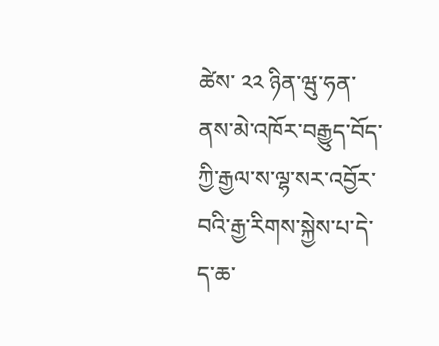ཚེས་ ༢༢ ཉིན་ཝུ་ཧན་ནས་མེ་འཁོར་བརྒྱུད་བོད་ཀྱི་རྒྱལ་ས་ལྷ་སར་འབྱོར་བའི་རྒྱ་རིགས་སྐྱེས་པ་དེ་ད་ཆ་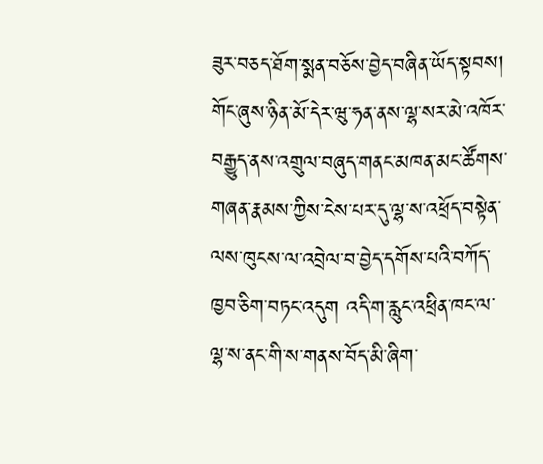ཟུར་བཅད་ཐོག་སྨན་བཅོས་བྱེད་བཞིན་ཡོད་སྟབས། གོང་ཞུས་ཉིན་མོ་དེར་ཝུ་ཧན་ནས་ལྷ་སར་མེ་འཁོར་བརྒྱུད་ནས་འགྲུལ་བཞུད་གནང་མཁན་མང་ཚོགས་གཞན་རྣམས་ཀྱིས་ངེས་པར་དུ་ལྷ་ས་འཕྲོད་བསྟེན་ལས་ཁུངས་ལ་འབྲེལ་བ་བྱེད་དགོས་པའི་བཀོད་ཁྱབ་ཅིག་བཏང་འདུག འདི་ག་རླུང་འཕྲིན་ཁང་ལ་ལྷ་ས་ནང་གི་ས་གནས་བོད་མི་ཞིག་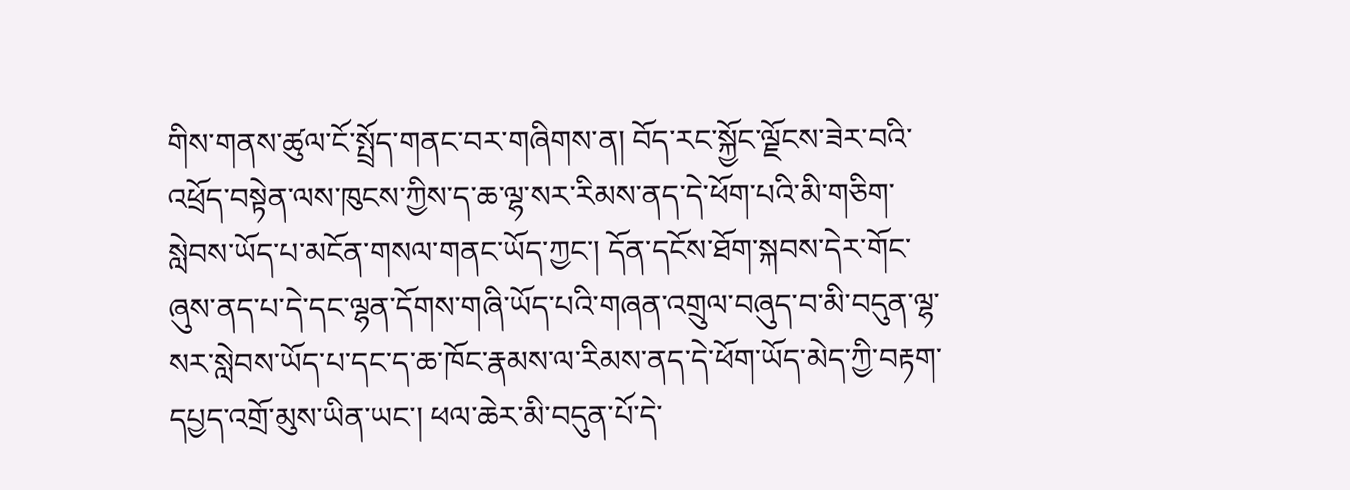གིས་གནས་ཚུལ་ངོ་སྤྲོད་གནང་བར་གཞིགས་ན། བོད་རང་སྐྱོང་ལྗོངས་ཟེར་བའི་འཕྲོད་བསྟེན་ལས་ཁུངས་ཀྱིས་ད་ཆ་ལྷ་སར་རིམས་ནད་དེ་ཕོག་པའི་མི་གཅིག་སླེབས་ཡོད་པ་མངོན་གསལ་གནང་ཡོད་ཀྱང་། དོན་དངོས་ཐོག་སྐབས་དེར་གོང་ཞུས་ནད་པ་དེ་དང་ལྷན་དོགས་གཞི་ཡོད་པའི་གཞན་འགྲུལ་བཞུད་བ་མི་བདུན་ལྷ་སར་སླེབས་ཡོད་པ་དང་ད་ཆ་ཁོང་རྣམས་ལ་རིམས་ནད་དེ་ཕོག་ཡོད་མེད་ཀྱི་བརྟག་དཔྱད་འགྲོ་མུས་ཡིན་ཡང་། ཕལ་ཆེར་མི་བདུན་པོ་དེ་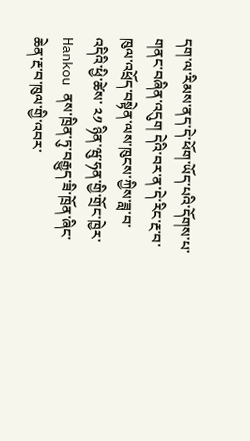དག་ལ་རིམས་ནད་དེ་ཕོག་ཡོད་པའི་དོགས་པ་གནང་བཞིན་འདུག དེའི་བར་ན་དེ་རིང་རྔ་བ་ཁུལ་འཕྲོད་བསྟེན་ལས་ཁུངས་ཀྱིས་ཟླ་བ་འདིའི་ཕྱི་ཚེས་ ༢༡ ཉིན་ཝུ་ཧན་གྱི་གྲོང་ཁྱེར་ Hankou ནས་ཁྲིན་ཏུ་བརྒྱུད་ཟི་ཁྲོན་ཞིང་ཆེན་རྔ་བ་ཁུལ་གྱི་འབར་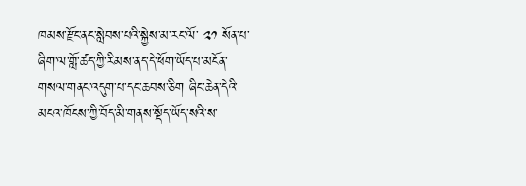ཁམས་རྫོང་ནང་སླེབས་པའི་སྐྱེས་མ་རང་ལོ་ ༢༡ སོན་པ་ཞིག་ལ་གློ་ཚད་ཀྱི་རིམས་ནད་དེ་ཕོག་ཡོད་པ་མངོན་གསལ་གནང་འདུག་པ་དང་ཆབས་ཅིག ཞིང་ཆེན་དེའི་མངའ་ཁོངས་ཀྱི་བོད་མི་གནས་སྡོད་ཡོད་སའི་ས་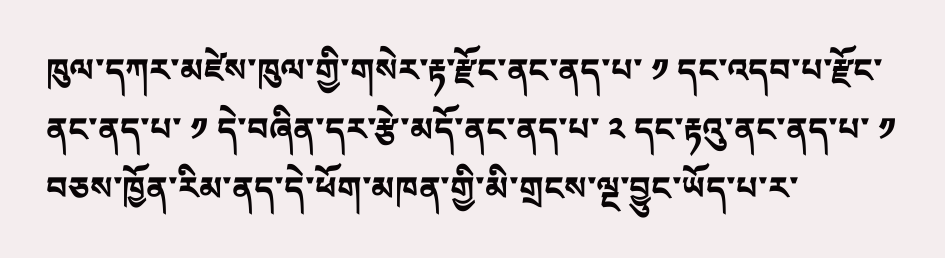ཁུལ་དཀར་མཛེས་ཁུལ་གྱི་གསེར་རྟ་རྫོང་ནང་ནད་པ་ ༡ དང་འདབ་པ་རྫོང་ནང་ནད་པ་ ༡ དེ་བཞིན་དར་རྩེ་མདོ་ནང་ནད་པ་ ༢ དང་རྟའུ་ནང་ནད་པ་ ༡ བཅས་ཁྱོན་རིམ་ནད་དེ་ཕོག་མཁན་གྱི་མི་གྲངས་ལྔ་བྱུང་ཡོད་པ་ར་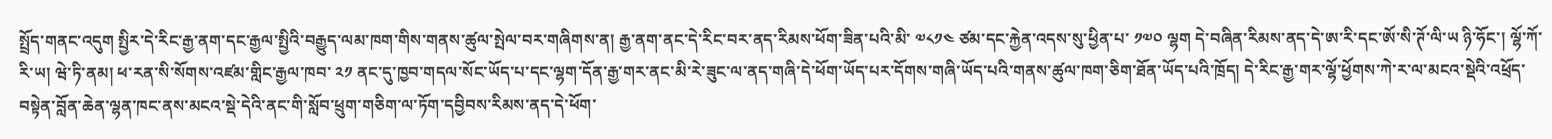སྤྲོད་གནང་འདུག སྤྱིར་དེ་རིང་རྒྱ་ནག་དང་རྒྱལ་སྤྱིའི་བརྒྱུད་ལམ་ཁག་གིས་གནས་ཚུལ་སྤེལ་བར་གཞིགས་ན། རྒྱ་ནག་ནང་དེ་རིང་བར་ནད་རིམས་ཕོག་ཟིན་པའི་མི་ ༧༨༡༤ ཙམ་དང་རྐྱེན་འདས་སུ་ཕྱིན་པ་ ༡༧༠ ལྷག དེ་བཞིན་རིམས་ནད་དེ་ཨ་རི་དང་ཨོ་སི་ཊོ་ལི་ཡ ཉི་ཧོང་། ལྷོ་ཀོ་རི་ཡ། ཝེ་ཏི་ནམ། ཕ་རན་སི་སོགས་འཛམ་གླིང་རྒྱལ་ཁབ་ ༢༡ ནང་དུ་ཁྱབ་གདལ་སོང་ཡོད་པ་དང་ལྷག་དོན་རྒྱ་གར་ནང་མི་རེ་ཟུང་ལ་ནད་གཞི་དེ་ཕོག་ཡོད་པར་དོགས་གཞི་ཡོད་པའི་གནས་ཚུལ་ཁག་ཅིག་ཐོན་ཡོད་པའི་ཁྲོད། དེ་རིང་རྒྱ་གར་ལྷོ་ཕྱོགས་ཀེ་ར་ལ་མངའ་སྡེའི་འཕྲོད་བསྟེན་བློན་ཆེན་ལྷན་ཁང་ནས་མངའ་སྡེ་དེའི་ནང་གི་སློབ་ཕྲུག་གཅིག་ལ་ཏོག་དབྱིབས་རིམས་ནད་དེ་ཕོག་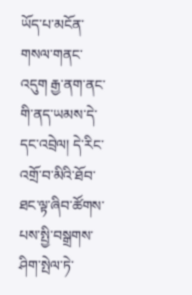ཡོད་པ་མངོན་གསལ་གནང་འདུག རྒྱ་ནག་ནང་གི་ནད་ཡམས་དེ་དང་འབྲེལ། དེ་རིང་འགྲོ་བ་མིའི་ཐོབ་ཐང་ལྟ་ཞིབ་ཚོགས་པས་སྤྱི་བསྒྲགས་ཤིག་སྤེལ་ཏེ་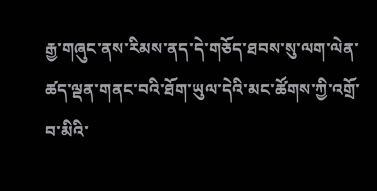རྒྱ་གཞུང་ནས་རིམས་ནད་དེ་གཅོད་ཐབས་སུ་ལག་ལེན་ཚད་ལྡན་གནང་བའི་ཐོག་ཡུལ་དེའི་མང་ཚོགས་ཀྱི་འགྲོ་བ་མིའི་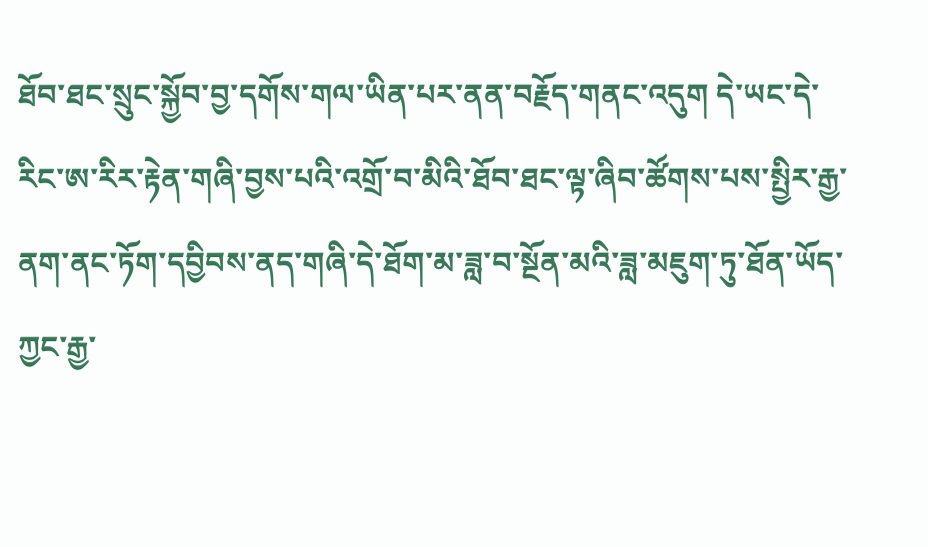ཐོབ་ཐང་སྲུང་སྐྱོབ་བྱ་དགོས་གལ་ཡིན་པར་ནན་བརྗོད་གནང་འདུག དེ་ཡང་དེ་རིང་ཨ་རིར་རྟེན་གཞི་བྱས་པའི་འགྲོ་བ་མིའི་ཐོབ་ཐང་ལྟ་ཞིབ་ཚོགས་པས་སྤྱིར་རྒྱ་ནག་ནང་ཏོག་དབྱིབས་ནད་གཞི་དེ་ཐོག་མ་ཟླ་བ་སྔོན་མའི་ཟླ་མཇུག་ཏུ་ཐོན་ཡོད་ཀྱང་རྒྱ་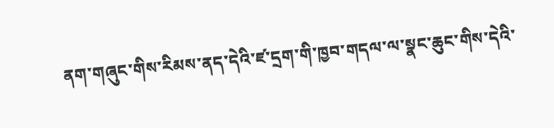ནག་གཞུང་གིས་རིམས་ནད་དེའི་ཛ་དྲག་གི་ཁྱབ་གདལ་ལ་སྣང་ཆུང་གིས་དེའི་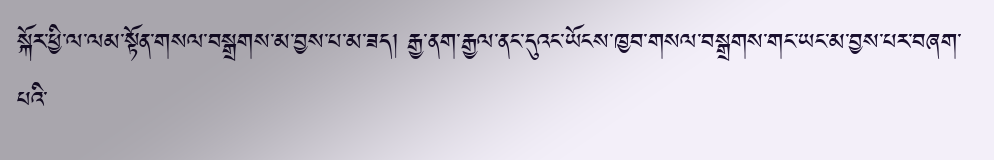སྐོར་ཕྱི་ལ་ལམ་སྟོན་གསལ་བསྒྲགས་མ་བྱས་པ་མ་ཟད། རྒྱ་ནག་རྒྱལ་ནང་དུའང་ཡོངས་ཁྱབ་གསལ་བསྒྲགས་གང་ཡང་མ་བྱས་པར་བཞག་པའི་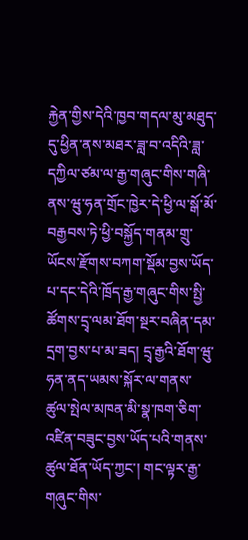རྐྱེན་གྱིས་དེའི་ཁྱབ་གདལ་མུ་མཐུད་དུ་ཕྱིན་ནས་མཐར་ཟླ་བ་འདིའི་ཟླ་དཀྱིལ་ཙམ་ལ་རྒྱ་གཞུང་གིས་གཞི་ནས་ཝུ་ཧན་གྲོང་ཁྱེར་དེ་ཕྱི་ལ་སྒོ་མོ་བརྒྱབས་ཏེ་ཕྱི་བསྐྱོད་གནམ་གྲུ་ཡོངས་རྫོགས་བཀག་སྡོམ་བྱས་ཡོད་པ་དང་དེའི་ཁྲོད་རྒྱ་གཞུང་གིས་སྤྱི་ཚོགས་དྲྭ་ལམ་ཐོག་སྔར་བཞིན་དམ་དྲག་བྱས་པ་མ་ཟད། དྲྭ་རྒྱའི་ཐོག་ཝུ་ཧན་ནད་ཡམས་སྐོར་ལ་གནས་ཚུལ་སྤེལ་མཁན་མི་སྣ་ཁག་ཅིག་འཛིན་བཟུང་བྱས་ཡོད་པའི་གནས་ཚུལ་ཐོན་ཡོད་ཀྱང་། གང་ལྟར་རྒྱ་གཞུང་གིས་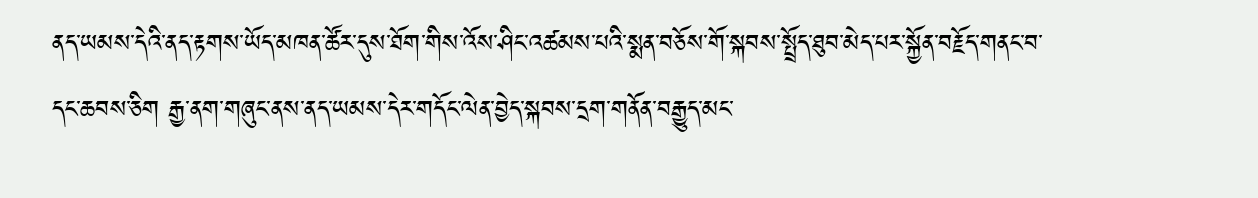ནད་ཡམས་དེའི་ནད་རྟགས་ཡོད་མཁན་ཚོར་དུས་ཐོག་གིས་འོས་ཤིང་འཚམས་པའི་སྨན་བཅོས་གོ་སྐབས་སྤྲོད་ཐུབ་མེད་པར་སྐྱོན་བརྗོད་གནང་བ་དང་ཆབས་ཅིག རྒྱ་ནག་གཞུང་ནས་ནད་ཡམས་དེར་གདོང་ལེན་བྱེད་སྐབས་དྲག་གནོན་བརྒྱུད་མང་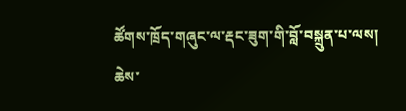ཚོགས་ཁྲོད་གཞུང་ལ་རྡང་ཟུག་གི་བློ་བསྐྲུན་པ་ལས། ཆེས་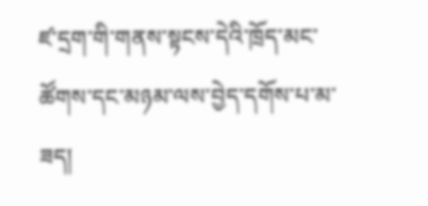ཛ་དྲག་གི་གནས་སྟངས་དེའི་ཁྲོད་མང་ཚོགས་དང་མཉམ་ལས་བྱེད་དགོས་པ་མ་ཟད།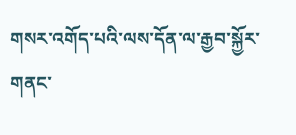གསར་འགོད་པའི་ལས་དོན་ལ་རྒྱབ་སྐྱོར་གནང་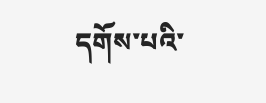དགོས་པའི་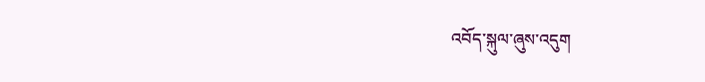འབོད་སྐུལ་ཞུས་འདུག